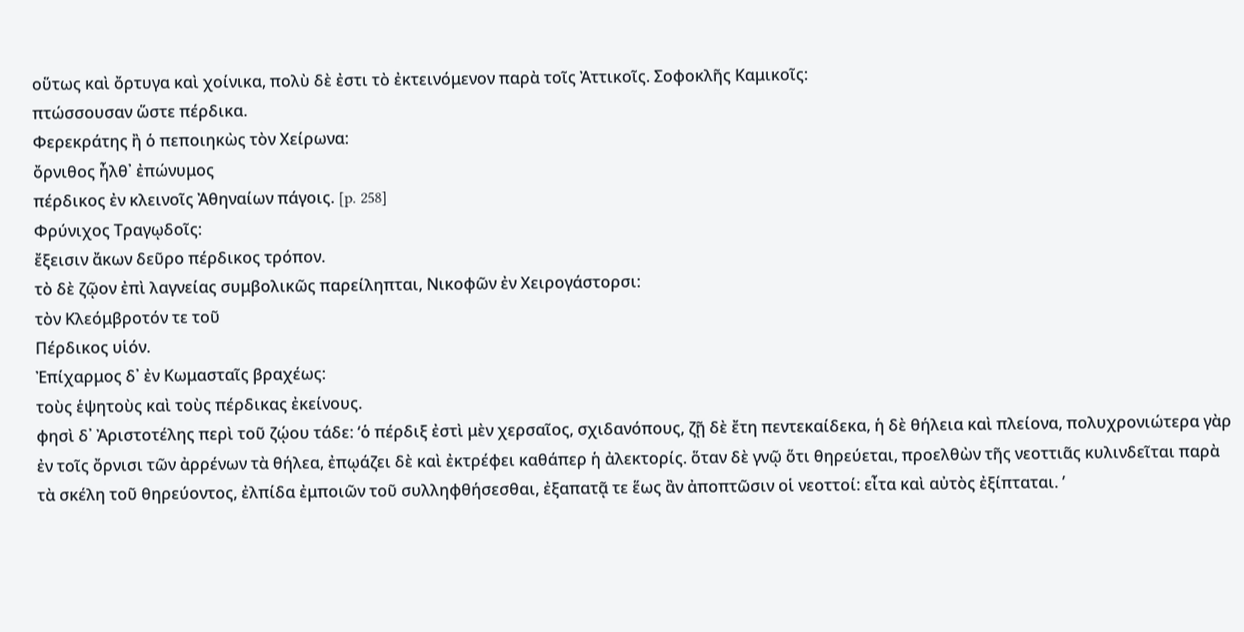οὕτως καὶ ὄρτυγα καὶ χοίνικα, πολὺ δὲ ἐστι τὸ ἐκτεινόμενον παρὰ τοῖς Ἀττικοῖς. Σοφοκλῆς Καμικοῖς:
πτώσσουσαν ὥστε πέρδικα.
Φερεκράτης ἢ ὁ πεποιηκὼς τὸν Χείρωνα:
ὄρνιθος ἦλθ᾽ ἐπώνυμος
πέρδικος ἐν κλεινοῖς Ἀθηναίων πάγοις. [p. 258]
Φρύνιχος Τραγῳδοῖς:
ἔξεισιν ἄκων δεῦρο πέρδικος τρόπον.
τὸ δὲ ζῷον ἐπὶ λαγνείας συμβολικῶς παρείληπται, Νικοφῶν ἐν Χειρογάστορσι:
τὸν Κλεόμβροτόν τε τοῦ
Πέρδικος υἱόν.
Ἐπίχαρμος δ᾽ ἐν Κωμασταῖς βραχέως:
τοὺς ἑψητοὺς καὶ τοὺς πέρδικας ἐκείνους.
φησὶ δ᾽ Ἀριστοτέλης περὶ τοῦ ζῴου τάδε: ‘ὁ πέρδιξ ἐστὶ μὲν χερσαῖος, σχιδανόπους, ζῇ δὲ ἔτη πεντεκαίδεκα, ἡ δὲ θήλεια καὶ πλείονα, πολυχρονιώτερα γὰρ ἐν τοῖς ὄρνισι τῶν ἀρρένων τὰ θήλεα, ἐπῳάζει δὲ καὶ ἐκτρέφει καθάπερ ἡ ἀλεκτορίς. ὅταν δὲ γνῷ ὅτι θηρεύεται, προελθὼν τῆς νεοττιᾶς κυλινδεῖται παρὰ τὰ σκέλη τοῦ θηρεύοντος, ἐλπίδα ἐμποιῶν τοῦ συλληφθήσεσθαι, ἐξαπατᾷ τε ἕως ἂν ἀποπτῶσιν οἱ νεοττοί: εἶτα καὶ αὐτὸς ἐξίπταται. ’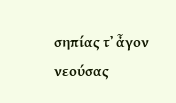σηπίας τ᾽ ἆγον νεούσας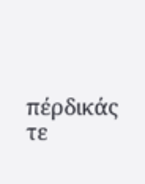πέρδικάς τε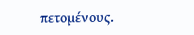πετομένους.